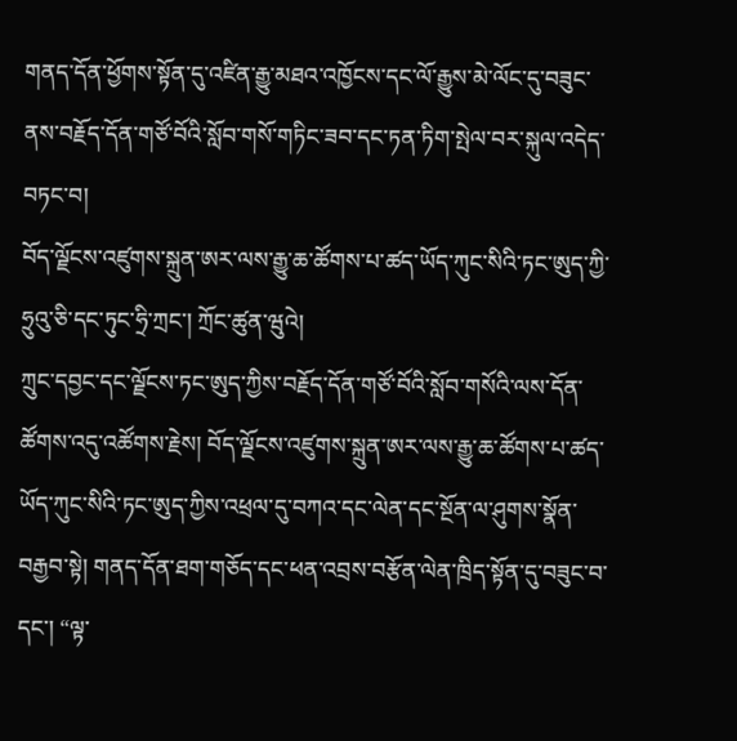གནད་དོན་ཕྱོགས་སྟོན་དུ་འཛིན་རྒྱུ་མཐའ་འཁྱོངས་དང་ལོ་རྒྱུས་མེ་ལོང་དུ་བཟུང་ནས་བརྗོད་དོན་གཙོ་བོའི་སློབ་གསོ་གཏིང་ཟབ་དང་ཏན་ཏིག་སྤེལ་བར་སྐུལ་འདེད་བཏང་བ།
བོད་ལྗོངས་འཛུགས་སྐྲུན་ཨར་ལས་རྒྱུ་ཆ་ཚོགས་པ་ཚད་ཡོད་ཀུང་སིའི་ཏང་ཨུད་ཀྱི་ཧྲུའུ་ཅི་དང་ཏུང་ཧྲི་ཀྲང་། ཀྲོང་ཚུན་ཝུའེ།
ཀྲུང་དབྱང་དང་ལྗོངས་ཏང་ཨུད་ཀྱིས་བརྗོད་དོན་གཙོ་བོའི་སློབ་གསོའི་ལས་དོན་ཚོགས་འདུ་འཚོགས་རྗེས། བོད་ལྗོངས་འཛུགས་སྐྲུན་ཨར་ལས་རྒྱུ་ཆ་ཚོགས་པ་ཚད་ཡོད་ཀུང་སིའི་ཏང་ཨུད་ཀྱིས་འཕྲལ་དུ་བཀའ་དང་ལེན་དང་སྔོན་ལ་ཤུགས་སྣོན་བརྒྱབ་སྟེ། གནད་དོན་ཐག་གཅོད་དང་ཕན་འབྲས་བརྩོན་ལེན་ཁྲིད་སྟོན་དུ་བཟུང་བ་དང་། “ལྟ་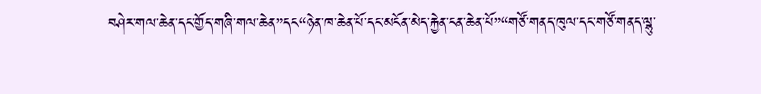བཤེར་གལ་ཆེན་དང་གྱོད་གཞི་གལ་ཆེན”དང“ཉེན་ཁ་ཆེན་པོ་དང་མངོན་མེད་རྐྱེན་ངན་ཆེན་པོ”“གཙོ་གནད་ཁུལ་དང་གཙོ་གནད་ལྷུ་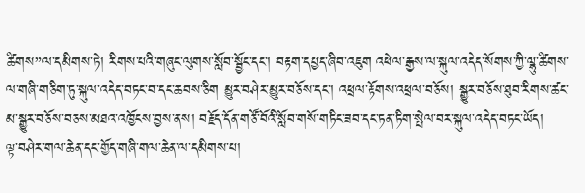ཚིགས”ལ་དམིགས་ཏེ། རིགས་པའི་གཞུང་ལུགས་སློབ་སྦྱོང་དང་། བརྟག་དཔྱད་ཞིབ་འཇུག འཕེལ་རྒྱས་ལ་སྐུལ་འདེད་སོགས་ཀྱི་ལྷུ་ཚིགས་ལ་གཞི་གཅིག་ཏུ་སྐུལ་འདེད་བཏང་བ་དང་ཆབས་ཅིག མྱུར་བཤེར་མྱུར་བཅོས་དང་། འཕྲལ་རྟོགས་འཕྲལ་བཅོས། སྒྱུར་བཅོས་ཐུབ་རིགས་ཚང་མ་སྒྱུར་བཅོས་བཅས་མཐའ་འཁྱོངས་བྱས་ནས། བརྗོད་དོན་གཙོ་བོའི་སློབ་གསོ་གཏིང་ཟབ་དང་ཏན་ཏིག་སྤེལ་བར་སྐུལ་འདེད་བཏང་ཡོད།
ལྟ་བཤེར་གལ་ཆེན་དང་གྱོད་གཞི་གལ་ཆེན་ལ་དམིགས་པ།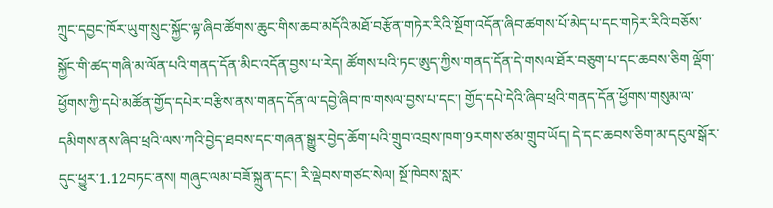ཀྲུང་དབྱང་ཁོར་ཡུག་སྲུང་སྐྱོང་ལྟ་ཞིབ་ཚོགས་ཆུང་གིས་ཆབ་མདོའི་མཐོ་བརྩོན་གཏེར་རིའི་སྔོག་འདོན་ཞིབ་ཚགས་པོ་མེད་པ་དང་གཏེར་རིའི་བཅོས་སྐྱོང་གི་ཚད་གཞི་མ་ལོན་པའི་གནད་དོན་མིང་འདོན་བྱས་པ་རེད། ཚོགས་པའི་ཏང་ཨུད་ཀྱིས་གནད་དོན་དེ་གསལ་ཐོར་བཅུག་པ་དང་ཆབས་ཅིག ལྡོག་ཕྱོགས་ཀྱི་དཔེ་མཚོན་གྱོད་དཔེར་བརྩིས་ནས་གནད་དོན་ལ་དབྱེ་ཞིབ་ཁ་གསལ་བྱས་པ་དང་། གྱོད་དཔེ་དེའི་ཞིབ་ཕྲའི་གནད་དོན་ཕྱོགས་གསུམ་ལ་དམིགས་ནས་ཞིབ་ཕྲའི་ལས་ཀའི་བྱེད་ཐབས་དང་གཞན་སྒྱུར་བྱེད་ཆོག་པའི་གྲུབ་འབྲས་ཁག་9རགས་ཙམ་གྲུབ་ཡོད། དེ་དང་ཆབས་ཅིག་མ་དངུལ་སྒོར་དུང་ཕྱུར་1.12བཏང་ནས། གཞུང་ལམ་བཟོ་སྐྲུན་དང་། རི་ལྡེབས་གཙང་སེལ། སྔོ་ཁེབས་སླར་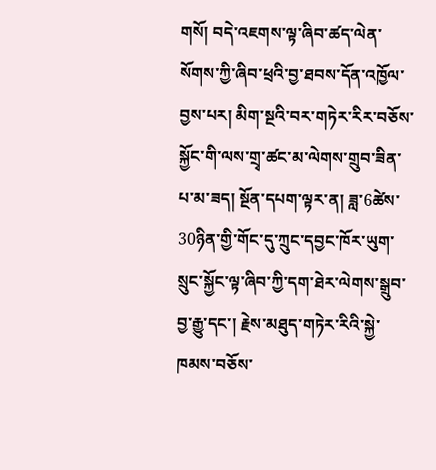གསོ། བདེ་འཇགས་ལྟ་ཞིབ་ཚད་ལེན་སོགས་ཀྱི་ཞིབ་ཕྲའི་བྱ་ཐབས་དོན་འཁྱོལ་བྱས་པར། མིག་སྔའི་བར་གཏེར་རིར་བཅོས་སྐྱོང་གི་ལས་གྲྭ་ཚང་མ་ལེགས་གྲུབ་ཟིན་པ་མ་ཟད། སྔོན་དཔག་ལྟར་ན། ཟླ་6ཚེས་30ཉིན་གྱི་གོང་དུ་ཀྲུང་དབྱང་ཁོར་ཡུག་སྲུང་སྐྱོང་ལྟ་ཞིབ་ཀྱི་དག་ཐེར་ལེགས་སྒྲུབ་བྱ་རྒྱུ་དང་། རྗེས་མཐུད་གཏེར་རིའི་སྐྱེ་ཁམས་བཅོས་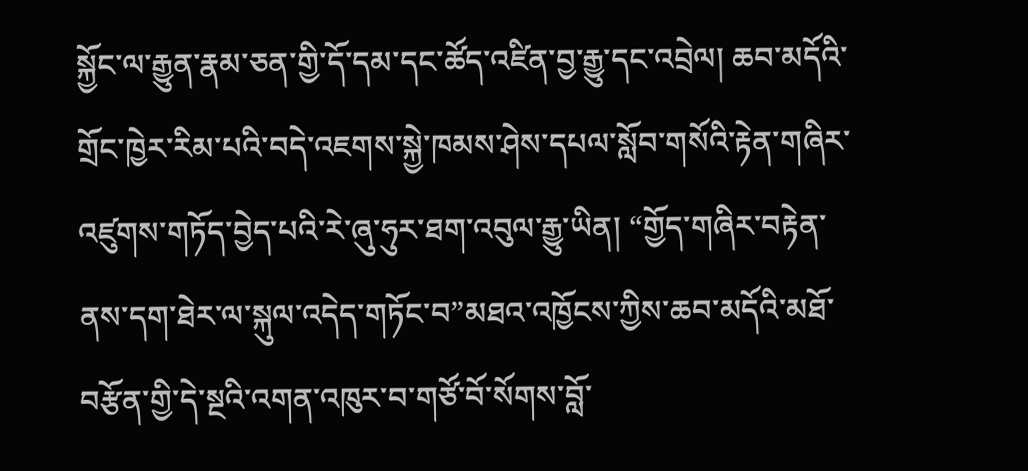སྐྱོང་ལ་རྒྱུན་རྣམ་ཅན་གྱི་དོ་དམ་དང་ཚོད་འཛིན་བྱ་རྒྱུ་དང་འབྲེལ། ཆབ་མདོའི་གྲོང་ཁྱེར་རིམ་པའི་བདེ་འཇགས་སྐྱེ་ཁམས་ཤེས་དཔལ་སློབ་གསོའི་རྟེན་གཞིར་འཛུགས་གཏོད་བྱེད་པའི་རེ་ཞུ་ཧུར་ཐག་འབུལ་རྒྱུ་ཡིན། “གྱོད་གཞིར་བརྟེན་ནས་དག་ཐེར་ལ་སྐུལ་འདེད་གཏོང་བ”མཐའ་འཁྱོངས་ཀྱིས་ཆབ་མདོའི་མཐོ་བརྩོན་གྱི་དེ་སྔའི་འགན་འཁུར་བ་གཙོ་བོ་སོགས་བློ་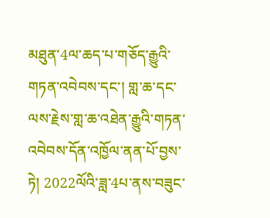མཐུན་4ལ་ཆད་པ་གཅོད་རྒྱུའི་གཏན་འབེབས་དང་། གླ་ཆ་དང་ལས་རྗེས་གླ་ཆ་འཐེན་རྒྱུའི་གཏན་འབེབས་དོན་འཁྱོལ་ནན་པོ་བྱས་ཏེ། 2022ལོའི་ཟླ་4པ་ནས་བཟུང་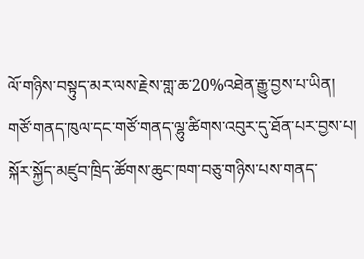ལོ་གཉིས་བསྟུད་མར་ལས་རྗེས་གླ་ཆ་20%འཐེན་རྒྱུ་བྱས་པ་ཡིན།
གཙོ་གནད་ཁུལ་དང་གཙོ་གནད་ལྷུ་ཚིགས་འབུར་དུ་ཐོན་པར་བྱས་པ། སྐོར་སྐྱོད་མཛུབ་ཁྲིད་ཚོགས་ཆུང་ཁག་བཅུ་གཉིས་པས་གནད་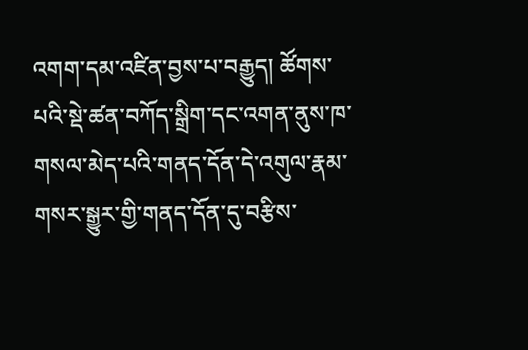འགག་དམ་འཛིན་བྱས་པ་བརྒྱུད། ཚོགས་པའི་སྡེ་ཚན་བཀོད་སྒྲིག་དང་འགན་ནུས་ཁ་གསལ་མེད་པའི་གནད་དོན་དེ་འགུལ་རྣམ་གསར་སྒྱུར་གྱི་གནད་དོན་དུ་བརྩིས་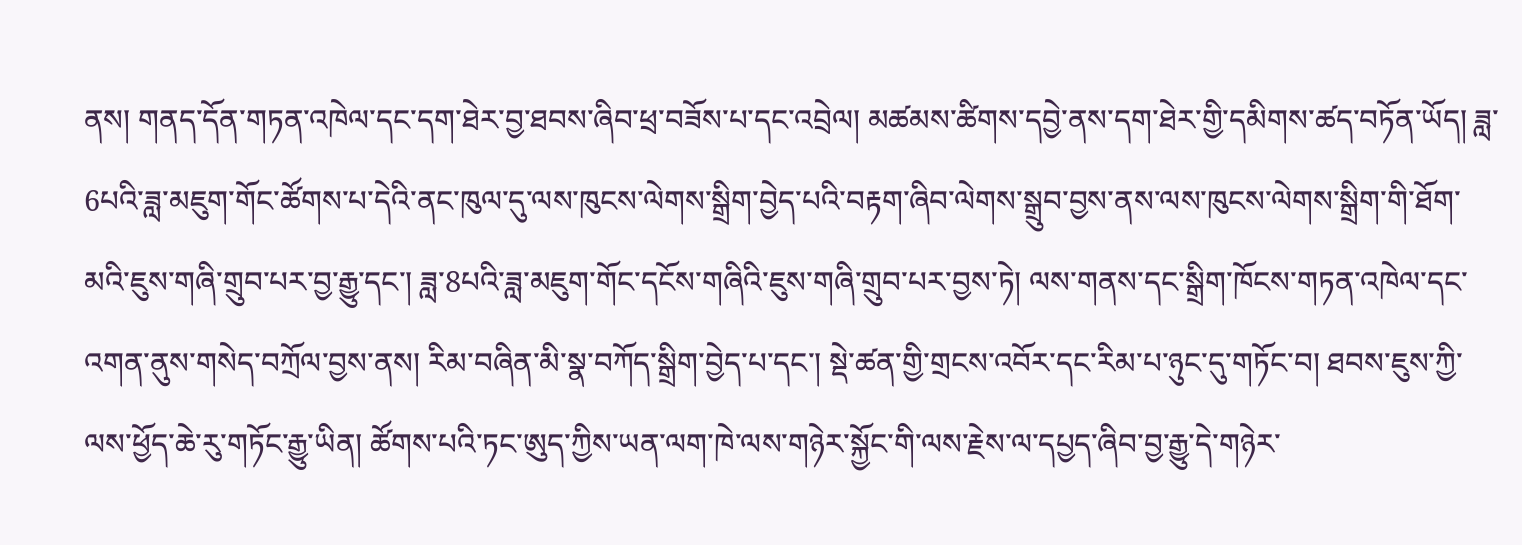ནས། གནད་དོན་གཏན་འཁེལ་དང་དག་ཐེར་བྱ་ཐབས་ཞིབ་ཕྲ་བཟོས་པ་དང་འབྲེལ། མཚམས་ཚིགས་དབྱེ་ནས་དག་ཐེར་གྱི་དམིགས་ཚད་བཏོན་ཡོད། ཟླ་6པའི་ཟླ་མཇུག་གོང་ཚོགས་པ་དེའི་ནང་ཁུལ་དུ་ལས་ཁུངས་ལེགས་སྒྲིག་བྱེད་པའི་བརྟག་ཞིབ་ལེགས་སྒྲུབ་བྱས་ནས་ལས་ཁུངས་ལེགས་སྒྲིག་གི་ཐོག་མའི་ཇུས་གཞི་གྲུབ་པར་བྱ་རྒྱུ་དང་། ཟླ་8པའི་ཟླ་མཇུག་གོང་དངོས་གཞིའི་ཇུས་གཞི་གྲུབ་པར་བྱས་ཏེ། ལས་གནས་དང་སྒྲིག་ཁོངས་གཏན་འཁེལ་དང་འགན་ནུས་གསེད་བཀྲོལ་བྱས་ནས། རིམ་བཞིན་མི་སྣ་བཀོད་སྒྲིག་བྱེད་པ་དང་། སྡེ་ཚན་གྱི་གྲངས་འབོར་དང་རིམ་པ་ཉུང་དུ་གཏོང་བ། ཐབས་ཇུས་ཀྱི་ལས་ཕྱོད་ཆེ་རུ་གཏོང་རྒྱུ་ཡིན། ཚོགས་པའི་ཏང་ཨུད་ཀྱིས་ཡན་ལག་ཁེ་ལས་གཉེར་སྐྱོང་གི་ལས་རྗེས་ལ་དཔྱད་ཞིབ་བྱ་རྒྱུ་དེ་གཉེར་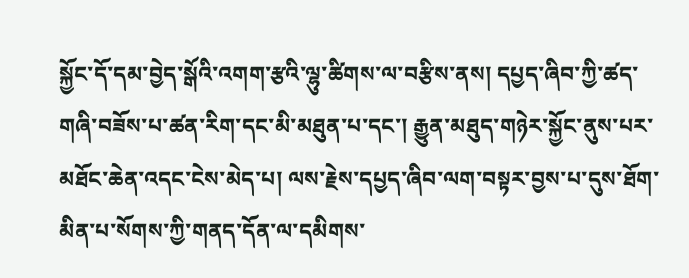སྐྱོང་དོ་དམ་བྱེད་སྒོའི་འགག་རྩའི་ལྷུ་ཚིགས་ལ་བརྩིས་ནས། དཔྱད་ཞིབ་ཀྱི་ཚད་གཞི་བཟོས་པ་ཚན་རིག་དང་མི་མཐུན་པ་དང་། རྒྱུན་མཐུད་གཉེར་སྐྱོང་ནུས་པར་མཐོང་ཆེན་འདང་ངེས་མེད་པ། ལས་རྗེས་དཔྱད་ཞིབ་ལག་བསྟར་བྱས་པ་དུས་ཐོག་མིན་པ་སོགས་ཀྱི་གནད་དོན་ལ་དམིགས་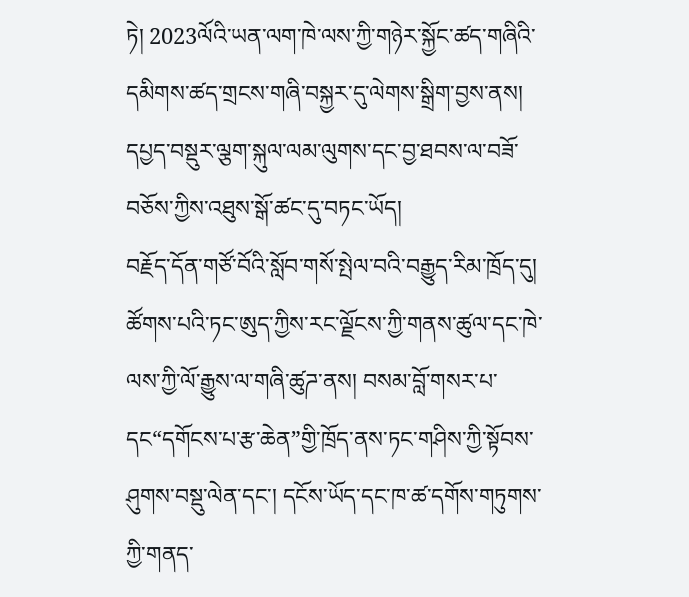ཏེ། 2023ལོའི་ཡན་ལག་ཁེ་ལས་ཀྱི་གཉེར་སྐྱོང་ཚད་གཞིའི་དམིགས་ཚད་གྲངས་གཞི་བསྐྱར་དུ་ལེགས་སྒྲིག་བྱས་ནས། དཔྱད་བསྡུར་ལྕག་སྐུལ་ལམ་ལུགས་དང་བྱ་ཐབས་ལ་བཟོ་བཅོས་ཀྱིས་འཐུས་སྒོ་ཚང་དུ་བཏང་ཡོད།
བརྗོད་དོན་གཙོ་བོའི་སློབ་གསོ་སྤེལ་བའི་བརྒྱུད་རིམ་ཁྲོད་དུ། ཚོགས་པའི་ཏང་ཨུད་ཀྱིས་རང་ལྗོངས་ཀྱི་གནས་ཚུལ་དང་ཁེ་ལས་ཀྱི་ལོ་རྒྱུས་ལ་གཞི་ཚུཌ་ནས། བསམ་བློ་གསར་པ་དང“དགོངས་པ་རྩ་ཆེན”གྱི་ཁྲོད་ནས་ཏང་གཤིས་ཀྱི་སྟོབས་ཤུགས་བསྡུ་ལེན་དང་། དངོས་ཡོད་དང་ཁ་ཚ་དགོས་གཏུགས་ཀྱི་གནད་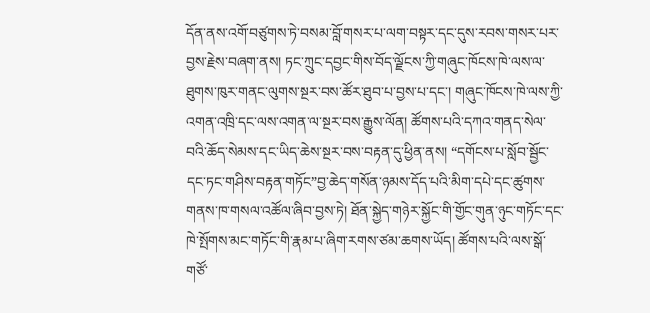དོན་ནས་འགོ་བཙུགས་ཏེ་བསམ་བློ་གསར་པ་ལག་བསྟར་དང་དུས་རབས་གསར་པར་བྱས་རྗེས་བཞག་ནས། ཏང་ཀྲུང་དབྱང་གིས་བོད་ལྗོངས་ཀྱི་གཞུང་ཁོངས་ཁེ་ལས་ལ་ཐུགས་ཁུར་གནང་ལུགས་སྔར་བས་ཚོར་ཐུབ་པ་བྱས་པ་དང་། གཞུང་ཁོངས་ཁེ་ལས་ཀྱི་འགན་འཁྲི་དང་ལས་འགན་ལ་སྔར་བས་རྒྱུས་ལོན། ཚོགས་པའི་དཀའ་གནད་སེལ་བའི་ཆོད་སེམས་དང་ཡིད་ཆེས་སྔར་བས་བརྟན་དུ་ཕྱིན་ནས། “དགོངས་པ་སློབ་སྦྱོང་དང་ཏང་གཤིས་བརྟན་གཏོང”བྱ་ཆེད་གསོན་ཉམས་དོད་པའི་མིག་དཔེ་དང་ཚུགས་གནས་ཁ་གསལ་འཚོལ་ཞིབ་བྱས་ཏེ། ཐོན་སྐྱེད་གཉེར་སྐྱོང་གི་གྱོང་གུན་ཉུང་གཏོང་དང་ཁེ་སྤོགས་མང་གཏོང་གི་རྣམ་པ་ཞིག་རགས་ཙམ་ཆགས་ཡོད། ཚོགས་པའི་ལས་སྒོ་གཙོ་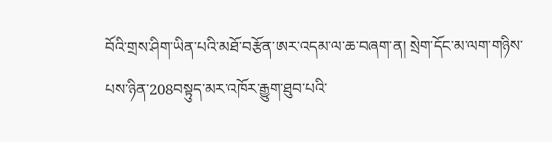བོའི་གྲས་ཤིག་ཡིན་པའི་མཐོ་བརྩོན་ཨར་འདམ་ལ་ཆ་བཞག་ན། སྲེག་དོང་མ་ལག་གཉིས་པས་ཉིན་208བསྟུད་མར་འཁོར་རྒྱུག་ཐུབ་པའི་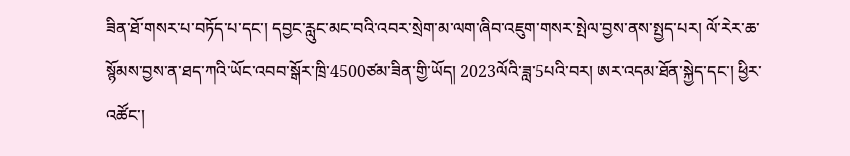ཟིན་ཐོ་གསར་པ་བཏོད་པ་དང་། དབྱང་རླུང་མང་བའི་འབར་སྲེག་མ་ལག་ཞིབ་འཇུག་གསར་སྤེལ་བྱས་ནས་སྤྱད་པར། ལོ་རེར་ཆ་སྙོམས་བྱས་ན་ཐད་ཀའི་ཡོང་འབབ་སྒོར་ཁྲི་4500ཙམ་ཟིན་གྱི་ཡོད། 2023ལོའི་ཟླ་5པའི་བར། ཨར་འདམ་ཐོན་སྐྱེད་དང་། ཕྱིར་འཚོང་།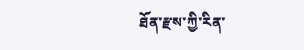ཐོན་རྫས་ཀྱི་རིན་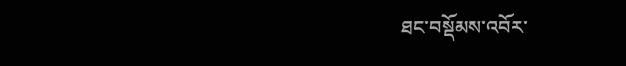ཐང་བསྡོམས་འབོར་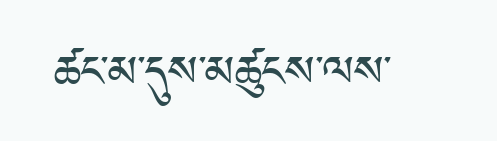ཚང་མ་དུས་མཚུངས་ལས་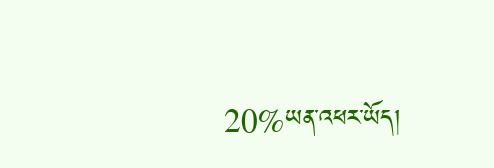20%ཡན་འཕར་ཡོད།